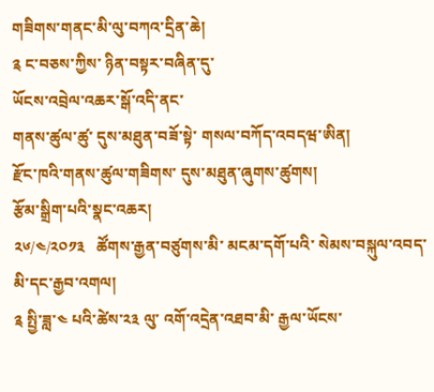གཟིགས་གནང་མི་ལུ་བཀའ་དྲིན་ཆེ།
༉ ང་བཅས་ཀྱིས་ ཉིན་བསྟར་བཞིན་དུ་
ཡོངས་འབྲེལ་འཆར་སྒོ་འདི་ནང་
གནས་ཚུལ་ཚུ་ དུས་མཐུན་བཟོ་སྟེ་ གསལ་བཀོད་འབདཝ་ཨིན།
རྫོང་ཁའི་གནས་ཚུལ་གཟིགས་ དུས་མཐུན་ཞུགས་ཚུགས།
རྩོམ་སྒྲིག་པའི་སྣང་འཆར།
༢༦/༤/༢༠༡༣   ཚོགས་རྒྱན་བཙུགས་མི་ མངམ་དགོ་པའི་ སེམས་བསྐུལ་འབད་མི་དང་རྒྱབ་འགལ།
༉ སྤྱི་ཟླ་༤ པའི་ཚེས་༢༣ ལུ་ འགོ་འདྲེན་འཐབ་མི་ རྒྱལ་ཡོངས་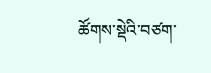ཚོགས་སྡེའི་བཙག་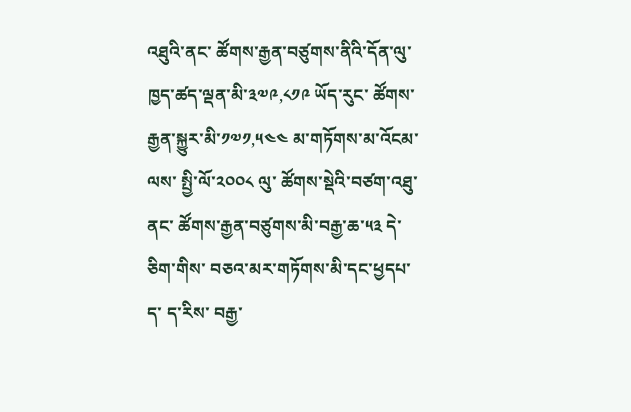འཐུའི་ནང་ ཚོགས་རྒྱན་བཙུགས་ནིའི་དོན་ལུ་ ཁྱད་ཚད་ལྡན་མི་༣༧༩,༨༡༩ ཡོད་རུང་ ཚོགས་རྒྱན་སྐྱུར་མི་༡༧༡,༥༤༤ མ་གཏོགས་མ་འོངམ་ལས་ སྤྱི་ལོ་༢༠༠༨ ལུ་ ཚོགས་སྡེའི་བཙག་འཐུ་ནང་ ཚོགས་རྒྱན་བཙུགས་མི་བརྒྱ་ཆ་༥༣ དེ་ཅིག་གིས་ བཅའ་མར་གཏོགས་མི་དང་ཕྱདཔ་ད་ ད་རིས་ བརྒྱ་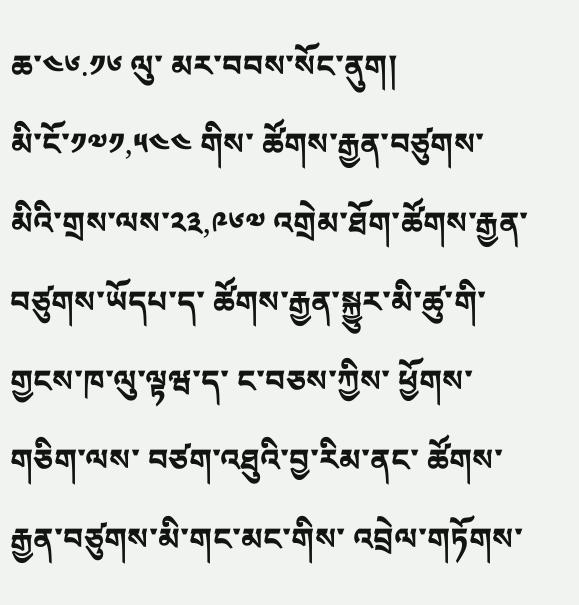ཆ་༤༦.༡༦ ལུ་ མར་བབས་སོང་ནུག།
མི་ངོ་༡༧༡,༥༤༤ གིས་ ཚོགས་རྒྱན་བཙུགས་མིའི་གྲས་ལས་༢༣,༩༦༧ འགྲེམ་ཐོག་ཚོགས་རྒྱན་བཙུགས་ཡོདཔ་ད་ ཚོགས་རྒྱན་སྐྱུར་མི་ཚུ་གི་ གྱངས་ཁ་ལུ་ལྟཝ་ད་ ང་བཅས་ཀྱིས་ ཕྱོགས་གཅིག་ལས་ བཙག་འཐུའི་བྱ་རིམ་ནང་ ཚོགས་རྒྱན་བཙུགས་མི་གང་མང་གིས་ འབྲེལ་གཏོགས་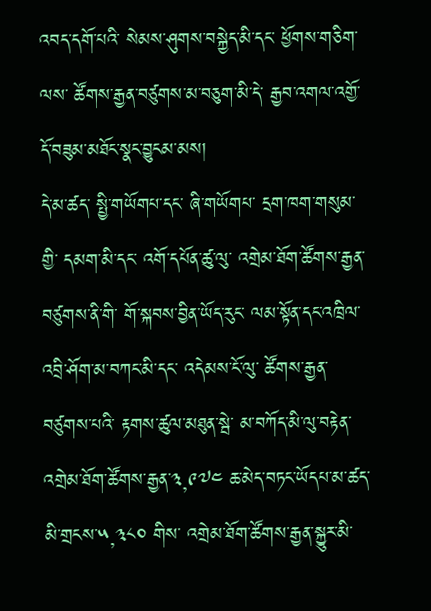འབད་དགོ་པའི་ སེམས་ཤུགས་བསྐྱེད་མི་དང་ ཕྱོགས་གཅིག་ལས་ ཚོགས་རྒྱན་བཙུགས་མ་བཅུག་མི་དེ་ རྒྱབ་འགལ་འགྱོ་དོ་བཟུམ་མཐོང་སྣང་བྱུངམ་མས།
དེ་མ་ཚད་ སྤྱི་གཡོགཔ་དང་ ཞི་གཡོགཔ་ དྲག་ཁག་གསུམ་གྱི་ དམག་མི་དང་ འགོ་དཔོན་ཚུ་ལུ་ འགྲེམ་ཐོག་ཚོགས་རྒྱན་བཙུགས་ནི་གི་ གོ་སྐབས་བྱིན་ཡོད་རུང་ ལམ་སྟོན་དང་འཁྲིལ་ འབྲི་ཤོག་མ་བཀང་མི་དང་ འདེམས་ངོ་ལུ་ ཚོགས་རྒྱན་བཙུགས་པའི་ རྟགས་ཚུལ་མཐུན་སྦེ་ མ་བཀོད་མི་ལུ་བརྟེན་ འགྲེམ་ཐོག་ཚོགས་རྒྱན་༣,༩༧༤ ཆ་མེད་བཏང་ཡོདཔ་མ་ཚད་ མི་གྲངས་༥,༣༨༠ གིས་ འགྲེམ་ཐོག་ཚོགས་རྒྱན་སྐྱུར་མི་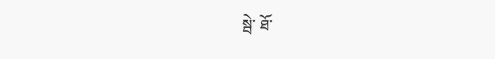སྦེ་ ཐོ་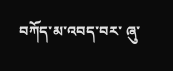བཀོད་མ་འབད་བར་ ཞུ་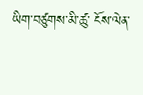ཡིག་བཙུགས་མི་ཚུ་ ངོས་ལེན་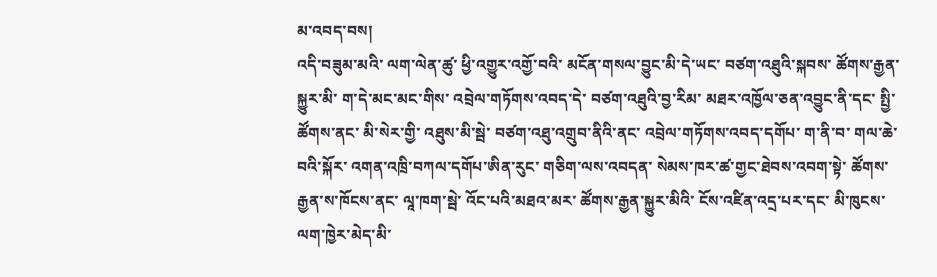མ་འབད་བས།
འདི་བཟུམ་མའི་ ལག་ལེན་ཚུ་ ཕྱི་འགྱུར་འགྱོ་བའི་ མངོན་གསལ་བྱུང་མི་དེ་ཡང་ བཙག་འཐུའི་སྐབས་ ཚོགས་རྒྱན་སྐྱུར་མི་ ག་དེ་མང་མང་གིས་ འབྲེལ་གཏོགས་འབད་དེ་ བཙག་འཐུའི་བྱ་རིམ་ མཐར་འཁྱོལ་ཅན་འབྱུང་ནི་དང་ སྤྱི་ཚོགས་ནང་ མི་སེར་གྱི་ འཐུས་མི་སྦེ་ བཙག་འཐུ་འགྲུབ་ནིའི་ནང་ འབྲེལ་གཏོགས་འབད་དགོཔ་ ག་ནི་བ་ གལ་ཆེ་བའི་སྐོར་ འགན་འཁྲི་བཀལ་དགོཔ་ཨིན་རུང་ གཅིག་ལས་འབདན་ སེམས་ཁར་ཚ་གྱང་ཐེབས་འབག་སྟེ་ ཚོགས་རྒྱན་ས་ཁོངས་ནང་ ལཱ་ཁག་སྦེ་ འོང་པའི་མཐའ་མར་ ཚོགས་རྒྱན་སྐྱུར་མིའི་ ངོས་འཛིན་འདྲ་པར་དང་ མི་ཁུངས་ལག་ཁྱེར་མེད་མི་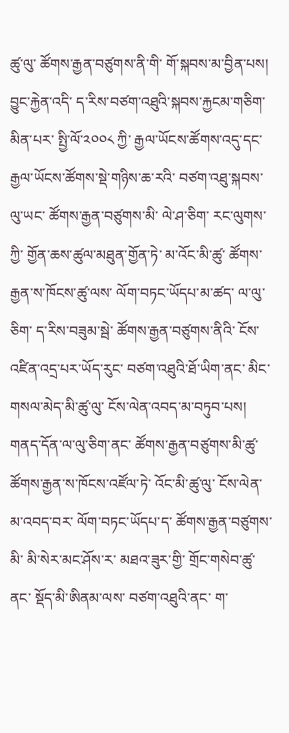ཚུ་ལུ་ ཚོགས་རྒྱན་བཙུགས་ནི་གི་ གོ་སྐབས་མ་བྱིན་པས།
བྱུང་རྐྱེན་འདི་ ད་རིས་བཙག་འཐུའི་སྐབས་རྐྱངམ་གཅིག་མིན་པར་ སྤྱི་ལོ་༢༠༠༨ ཀྱི་ རྒྱལ་ཡོངས་ཚོགས་འདུ་དང་ རྒྱལ་ཡོངས་ཚོགས་སྡེ་གཉིས་ཆ་རའི་ བཙག་འཐུ་སྐབས་ལུ་ཡང་ ཚོགས་རྒྱན་བཙུགས་མི་ ལེ་ཤ་ཅིག་ རང་ལུགས་ཀྱི་ གྱོན་ཆས་ཚུལ་མཐུན་གྱོན་ཏེ་ མ་འོང་མི་ཚུ་ ཚོགས་རྒྱན་ས་ཁོངས་ཚུ་ལས་ ལོག་བཏང་ཡོདཔ་མ་ཚད་ ལ་ལུ་ཅིག་ ད་རིས་བཟུམ་སྦེ་ ཚོགས་རྒྱན་བཙུགས་ནིའི་ ངོས་འཛིན་འདྲ་པར་ཡོད་རུང་ བཙག་འཐུའི་ཐོ་ཡིག་ནང་ མིང་གསལ་མེད་མི་ཚུ་ལུ་ ངོས་ལེན་འབད་མ་བཏུབ་པས།
གནད་དོན་ལ་ལུ་ཅིག་ནང་ ཚོགས་རྒྱན་བཙུགས་མི་ཚུ་ ཚོགས་རྒྱན་ས་ཁོངས་འཛོལ་ཏེ་ འོང་མི་ཚུ་ལུ་ ངོས་ལེན་མ་འབད་བར་ ལོག་བཏང་ཡོདཔ་ད་ ཚོགས་རྒྱན་བཙུགས་མི་ མི་སེར་མང་ཤོས་ར་ མཐའ་ཟུར་གྱི་ གྲོང་གསེབ་ཚུ་ནང་ སྡོད་མི་ཨིནམ་ལས་ བཙག་འཐུའི་ནང་ ག་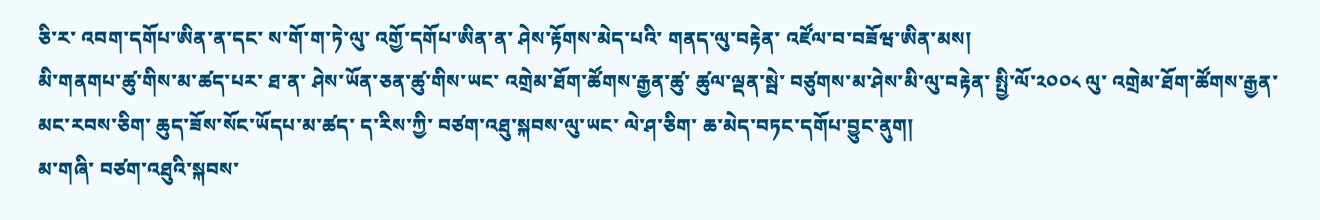ཅི་ར་ འབག་དགོཔ་ཨིན་ན་དང་ ས་གོ་ག་ཏེ་ལུ་ འགྱོ་དགོཔ་ཨིན་ན་ ཤེས་རྟོགས་མེད་པའི་ གནད་ལུ་བརྟེན་ འཛོལ་བ་བཟོཝ་ཨིན་མས།
མི་གནགཔ་ཚུ་གིས་མ་ཚད་པར་ ཐ་ན་ ཤེས་ཡོན་ཅན་ཚུ་གིས་ཡང་ འགྲེམ་ཐོག་ཚོགས་རྒྱན་ཚུ་ ཚུལ་ལྡན་སྦེ་ བཙུགས་མ་ཤེས་མི་ལུ་བརྟེན་ སྤྱི་ལོ་༢༠༠༨ ལུ་ འགྲེམ་ཐོག་ཚོགས་རྒྱན་མང་རབས་ཅིག་ ཆུད་ཟོས་སོང་ཡོདཔ་མ་ཚད་ ད་རིས་ཀྱི་ བཙག་འཐུ་སྐབས་ལུ་ཡང་ ལེ་ཤ་ཅིག་ ཆ་མེད་བཏང་དགོཔ་བྱུང་ནུག།
མ་གཞི་ བཙག་འཐུའི་སྐབས་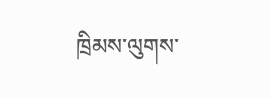ཁྲིམས་ལུགས་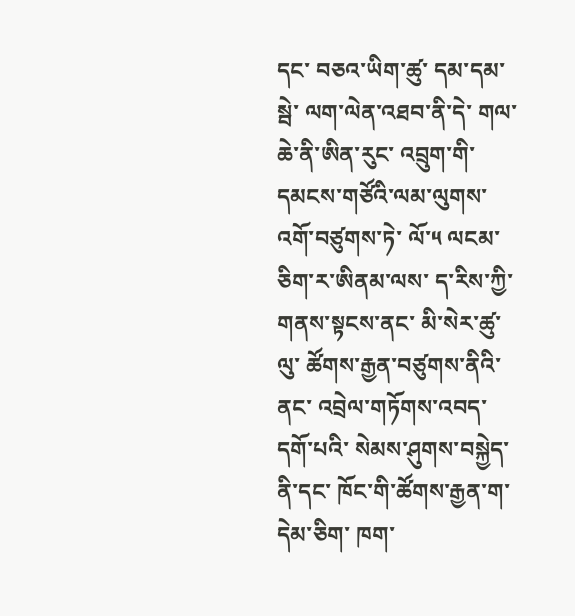དང་ བཅའ་ཡིག་ཚུ་ དམ་དམ་སྦེ་ ལག་ལེན་འཐབ་ནི་དེ་ གལ་ཆེ་ནི་ཨིན་རུང་ འབྲུག་གི་དམངས་གཙོའི་ལམ་ལུགས་འགོ་བཙུགས་ཏེ་ ལོ་༥ ལངམ་ཅིག་ར་ཨིནམ་ལས་ ད་རིས་ཀྱི་ གནས་སྟངས་ནང་ མི་སེར་ཚུ་ལུ་ ཚོགས་རྒྱན་བཙུགས་ནིའི་ནང་ འབྲེལ་གཏོགས་འབད་དགོ་པའི་ སེམས་ཤུགས་བསྐྱེད་ནི་དང་ ཁོང་གི་ཚོགས་རྒྱན་ག་དེམ་ཅིག་ ཁག་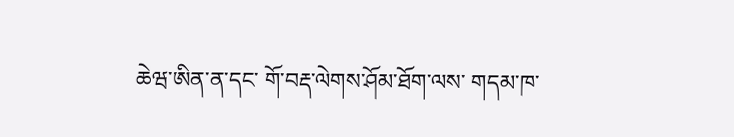ཆེཝ་ཨིན་ན་དང་ གོ་བརྡ་ལེགས་ཤོམ་ཐོག་ལས་ གདམ་ཁ་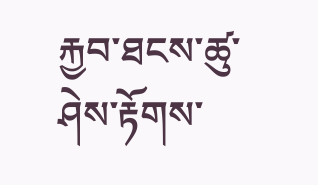རྐྱབ་ཐངས་ཚུ་ ཤེས་རྟོགས་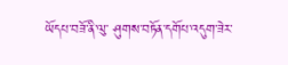ཡོདཔ་བཟོ་ནི་ལུ་ ཤུགས་བཏོན་དགོཔ་འདུག་ཟེར་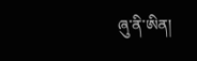ཞུ་ནི་ཨིན།